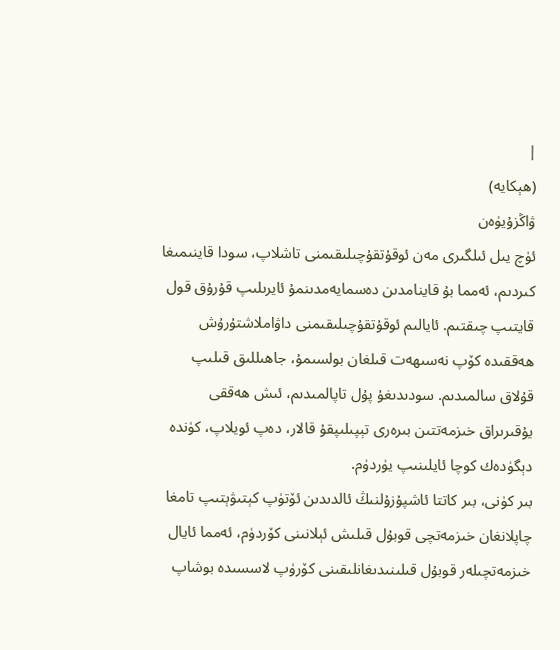|
(ھېكايە)
ۋاڭزۇيۈەن
ئۈچ يىل ئىلگىرى مەن ئوقۇتقۇچىلىقىمنى تاشلاپ، سودا قاينىمىغا كىردىم، ئەمما بۇ قاينامدىن دەسمايەمدىنمۇ ئايرىلىپ قۇرۇق قول قايتىپ چىقتىم. ئايالىم ئوقۇتقۇچىلىقىمنى داۋاملاشتۇرۇش ھەققىدە كۆپ نەسىھەت قىلغان بولسىمۇ، جاھىللىق قىلىپ قۇلاق سالمىدىم. سودىدىغۇ پۇل تاپالمىدىم، ئىش ھەققى يۇقىرىراق خىزمەتتىن بىرەرى تېپىلىپقۇ قالار، دەپ ئويلاپ، كۈندە دېگۈدەك كوچا ئايلىنىپ يۈردۈم.
بىر كۈنى، بىر كاتتا ئاشپۇزۇلنىڭ ئالدىدىن ئۆتۈپ كېتىۋېتىپ تامغا چاپلانغان خىزمەتچى قوبۇل قىلىش ئېلانىنى كۆردۈم، ئەمما ئايال خىزمەتچىلەر قوبۇل قىلىنىدىغانلىقىنى كۆرۈپ لاسسىدە بوشاپ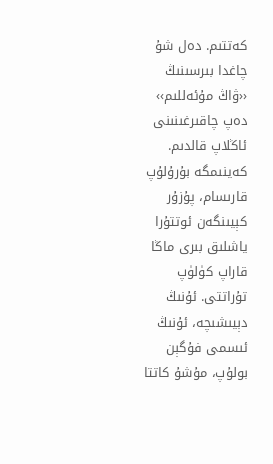كەتتىم. دەل شۇ چاغدا بىرسىنىڭ ‹‹ۋاڭ مۇئەللىم›› دەپ چاقىرغىنىنى ئاڭلاپ قالدىم. كەينىمگە بۇرۇلۇپ قارىسام، پۇزۇر كېيىنگەن ئوتتۇرا ياشلىق بىرى ماڭا قاراپ كۈلۈپ تۇراتتى. ئۇنىڭ دېيىشىچە، ئۇنىڭ ئىسمى فۇگېن بولۇپ، مۇشۇ كاتتا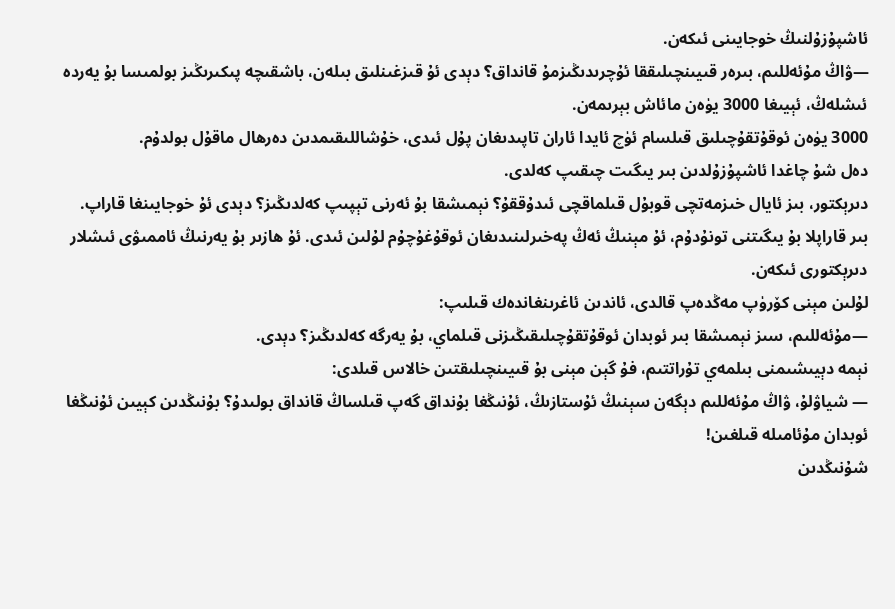ئاشپۇزۇلنىڭ خوجايىنى ئىكەن.
—ۋاڭ مۇئەللىم، بىرەر قىيىنچىلىققا ئۇچرىدىڭىزمۇ قانداق؟ دېدى ئۇ قىزغىنلىق بىلەن، باشقىچە پىكىرىڭىز بولمىسا بۇ يەردە ئىشلەڭ، ئېيىغا 3000 يۈەن مائاش بېرىمەن.
3000 يۈەن ئوقۇتقۇچىلىق قىلسام ئۈچ ئايدا ئاران تاپىدىغان پۇل ئىدى، خۇشاللىقىمدىن دەرھال ماقۇل بولدۇم.
دەل شۇ چاغدا ئاشپۇزۇلدىن بىر يىگىت چىقىپ كەلدى.
دىرېكتور، بىز ئايال خىزمەتچى قوبۇل قىلماقچى ئىدۇققۇ؟ نېمىشقا بۇ ئەرنى تېپىپ كەلدىڭىز؟ دېدى ئۇ خوجايىنغا قاراپ.
بىر قاراپلا بۇ يىگىتنى تونۇدۇم، ئۇ مېنىڭ ئەڭ پەخىرلىنىدىغان ئوقۇغۇچۇم لۇلىن ئىدى. ئۇ ھازىر بۇ يەرنىڭ ئاممىۋى ئىشلار دىرېكتورى ئىكەن.
لۇلىن مېنى كۆرۈپ مەڭدەپ قالدى، ئاندىن ئاغرىنغاندەك قىلىپ:
—مۇئەللىم، سىز نېمىشقا بىر ئوبدان ئوقۇتقۇچىلىقىڭىزنى قىلماي، بۇ يەرگە كەلدىڭىز؟ دېدى.
نېمە دېيىشىمنى بىلمەي تۇراتتىم، فۇ گېن مېنى بۇ قىيىنچىلىقتىن خالاس قىلدى:
— شياۋلۇ، ۋاڭ مۇئەللىم دېگەن سېنىڭ ئۇستازىڭ، ئۇنىڭغا بۇنداق گەپ قىلساڭ قانداق بولىدۇ؟ بۇنىڭدىن كېيىن ئۇنىڭغا ئوبدان مۇئامىلە قىلغىن!
شۇنىڭدىن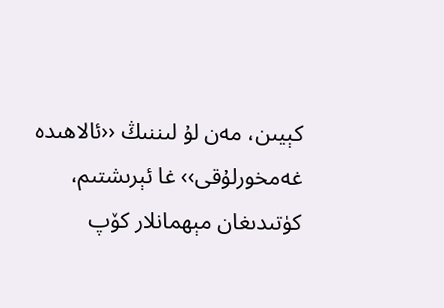كېيىن، مەن لۇ لىننىڭ ‹‹ئالاھىدە غەمخورلۇقى›› غا ئېرىشتىم، كۈتىدىغان مېھمانلار كۆپ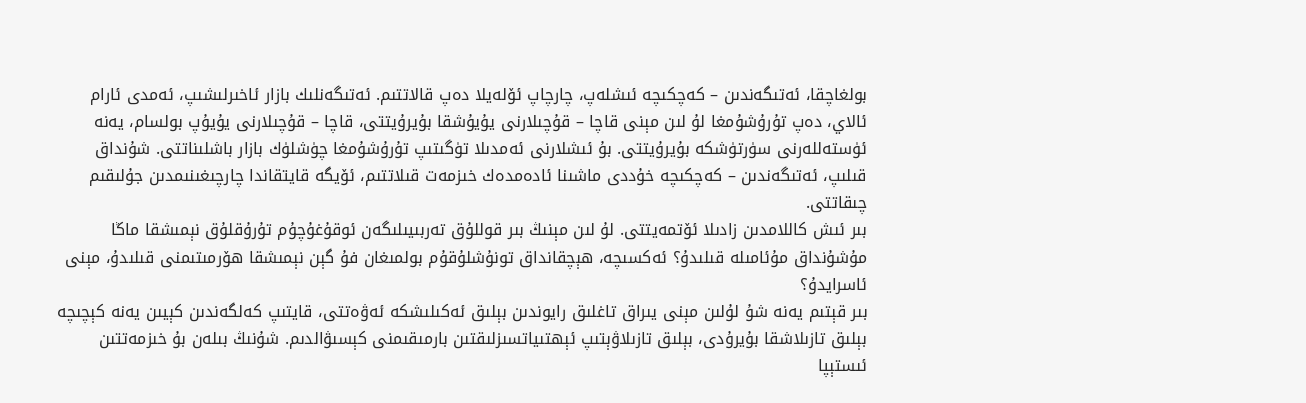بولغاچقا، ئەتىگەندىن – كەچكىچە ئىشلەپ، چارچاپ ئۆلەيلا دەپ قالاتتىم. ئەتىگەنلىك بازار ئاخىرلىشىپ، ئەمدى ئارام ئالاي، دەپ تۇرۇشۇمغا لۇ لىن مېنى قاچا – قۇچىلارنى يۇيۇشقا بۇيرۇيتتى، قاچا – قۇچىلارنى يۇيۇپ بولسام، يەنە ئۈستەللەرنى سۈرتۈشكە بۇيرۇيتتى. بۇ ئىشلارنى ئەمدىلا تۈگىتىپ تۇرۇشۇمغا چۈشلۈك بازار باشلىناتتى. شۇنداق قىلىپ، ئەتىگەندىن – كەچكىچە خۇددى ماشىنا ئادەمدەك خىزمەت قىلاتتىم، ئۆيگە قايتقاندا چارچىغىنىمدىن جۇلىقىم چىقاتتى.
بىر ئىش كاللامدىن زادىلا ئۆتمەيتتى. لۇ لىن مېنىڭ بىر قوللۇق تەربىيىلىگەن ئوقۇغۇچۇم تۇرۇقلۇق نېمىشقا ماڭا مۇشۇنداق مۇئامىلە قىلىدۇ؟ ئەكسىچە، ھېچقانداق تونۇشلۇقۇم بولمىغان فۇ گېن نېمىشقا ھۆرمىتىمنى قىلىدۇ، مېنى ئاسرايدۇ؟
بىر قېتىم يەنە شۇ لۇلىن مېنى يىراق تاغلىق رايوندىن بېلىق ئەكىلىشكە ئەۋەتتى، قايتىپ كەلگەندىن كېيىن يەنە كېچىچە بېلىق تازىلاشقا بۇيرۇدى، بېلىق تازىلاۋېتىپ ئېھتىياتسىزلىقتىن بارمىقىمنى كېسىۋالدىم. شۇنىڭ بىلەن بۇ خىزمەتتىن ئىستېپا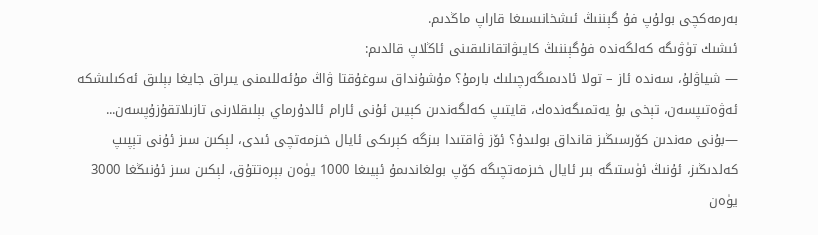بەرمەكچى بولۇپ فۇ گېننىڭ ئىشخانىسىغا قاراپ ماڭدىم.
ئىشىك تۈۋىگە كەلگەندە فۇگېننىڭ كايىۋاتقانلىقىنى ئاڭلاپ قالدىم:
— شياۋلۇ، سەندە ئاز – تولا ئادىمىگەرچىلىك بارمۇ؟ مۇشۇنداق سوغۇقتا ۋاڭ مۇئەللىمنى يىراق جايغا بېلىق ئەكىلىشكە ئەۋەتىپسەن، تېخى بۇ يەتمىگەندەك، قايتىپ كەلگەندىن كېيىن ئۇنى ئارام ئالدۇرماي بېلىقلارنى تازىلاتقۇزۇپسەن...
—بۇنى مەندىن كۆرسىڭىز قانداق بولىدۇ؟ ئۆز ۋاقتىدا بىزگە كېرىكى ئايال خىزمەتچى ئىدى، لېكىن سىز ئۇنى تېپىپ كەلدىڭىز، ئۇنىڭ ئۈستىگە بىر ئايال خىزمەتچىگە كۆپ بولغاندىمۇ ئېيىغا 1000 يۈەن بېرەتتۇق، لېكىن سىز ئۇنىڭغا 3000 يۈەن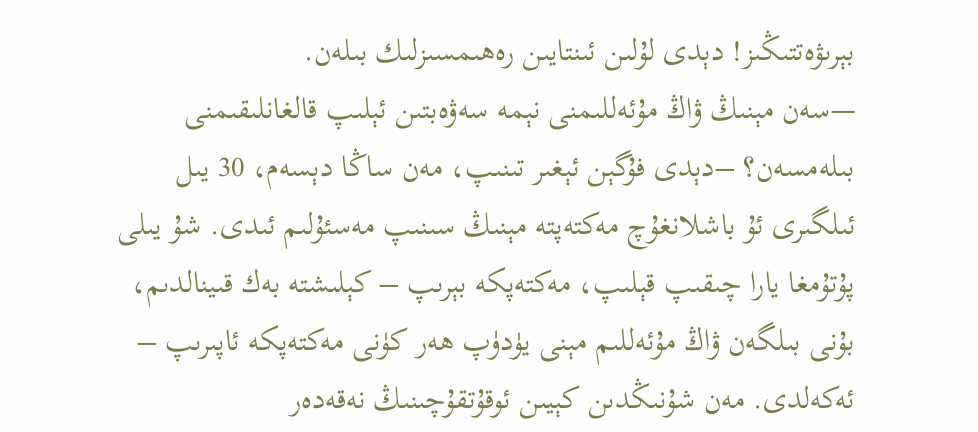بېرىۋەتتىڭىز! دېدى لۇلىن ئىنتايىن رەھىمسىزلىك بىلەن.
—سەن مېنىڭ ۋاڭ مۇئەللىمنى نېمە سەۋەبتىن ئېلىپ قالغانلىقىمنى بىلەمسەن؟ –دېدى فۇگېن ئېغىر تىنىپ، مەن ساڭا دېسەم، 30 يىل ئىلگىرى ئۇ باشلانغۇچ مەكتەپتە مېنىڭ سىنىپ مەسئۇلىم ئىدى. شۇ يىلى پۇتۇمغا يارا چىقىپ قېلىپ، مەكتەپكە بېرىپ – كېلىشتە بەك قىينالدىم، بۇنى بىلگەن ۋاڭ مۇئەللىم مېنى يۈدۈپ ھەر كۈنى مەكتەپكە ئاپىرىپ – ئەكەلدى. مەن شۇنىڭدىن كېيىن ئوقۇتقۇچىنىڭ نەقەدەر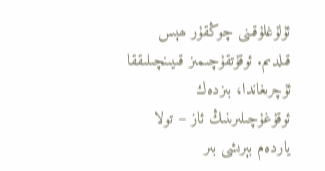ئۇلۇغلۇقىنى چوڭقۇر ھېس قىلدىم. ئوقۇتقۇچىمىز قىيىنچىلىققا ئۇچرىغاندا، بىزدەك ئوقۇغۇچىلىرىنىڭ ئاز – تولا ياردەم بېرىشى بىر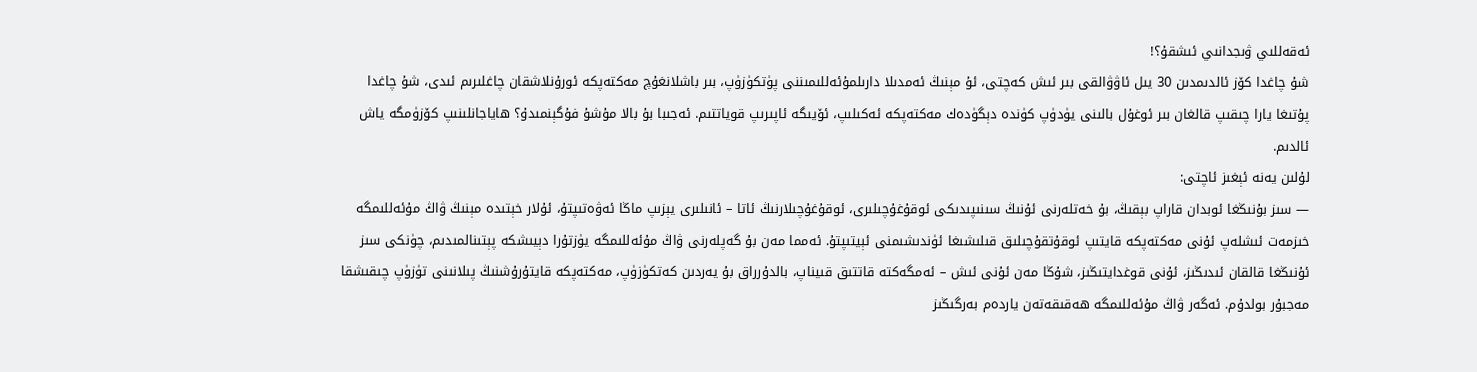ئەقەللىي ۋىجدانىي ئىشقۇ؟!
شۇ چاغدا كۆز ئالدىمدىن 30 يىل ئاۋۋالقى بىر ئىش كەچتى، ئۇ مېنىڭ ئەمدىلا دارىلمۇئەللىمىننى پۈتكۈزۈپ، بىر باشلانغۇچ مەكتەپكە ئورۇنلاشقان چاغلىرىم ئىدى، شۇ چاغدا پۇتىغا يارا چىقىپ قالغان بىر ئوغۇل بالىنى يۈدۈپ كۈندە دېگۈدەك مەكتەپكە ئەكىلىپ، ئۆيىگە ئاپىرىپ قوياتتىم. ئەجىبا بۇ بالا مۇشۇ فۇگېنمىدۇ؟ ھاياجانلىنىپ كۆزۈمگە ياش ئالدىم.
لۇلىن يەنە ئېغىز ئاچتى:
— سىز بۇنىڭغا ئوبدان قاراپ بېقىڭ، بۇ خەتلەرنى ئۇنىڭ سىنىپىدىكى ئوقۇغۇچىلىرى، ئوقۇغۇچىلارنىڭ ئاتا – ئانىلىرى يېزىپ ماڭا ئەۋەتىپتۇ، ئۇلار خېتىدە مېنىڭ ۋاڭ مۇئەللىمگە خىزمەت ئىشلەپ ئۇنى مەكتەپكە قايتىپ ئوقۇتقۇچىلىق قىلىشىغا ئۈندىشىمنى ئېيتىپتۇ. ئەمما مەن بۇ گەپلەرنى ۋاڭ مۇئەللىمگە يۈزتۇرا دېيىشكە پېتىنالمىدىم، چۈنكى سىز ئۇنىڭغا قالقان ئىدىڭىز، ئۇنى قوغدايتىڭىز، شۇڭا مەن ئۇنى ئىش – ئەمگەكتە قاتتىق قىيناپ، بالدۇرراق بۇ يەردىن كەتكۈزۈپ، مەكتەپكە قايتۇرۇشنىڭ پىلانىنى تۈزۈپ چىقىشقا مەجبۇر بولدۇم. ئەگەر ۋاڭ مۇئەللىمگە ھەقىقەتەن ياردەم بەرگىڭىز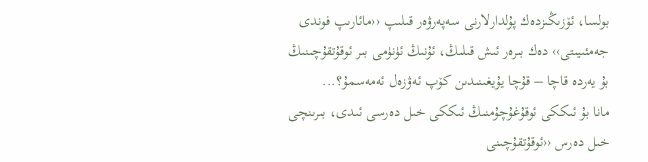بولسا، ئۆزىڭىزدەك پۇلدارلارنى سەپەرۋەر قىلىپ ‹‹مائارىپ فوندى جەمئىيىتى›› دەك بىرەر ئىش قىلىڭ، ئۇنىڭ ئۈنۈمى بىر ئوقۇتقۇچىنىڭ بۇ يەردە قاچا – قۇچا يۇيغىنىدىن كۆپ ئەۋزەل ئەمەسمۇ؟...
مانا بۇ ئىككى ئوقۇغۇچۇمنىڭ ئىككى خىل دەرسى ئىدى، بىرىنچى خىل دەرس ‹‹ئوقۇتقۇچىنى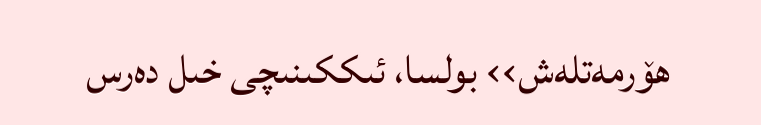ھۆرمەتلەش›› بولسا، ئىككىنىچى خىل دەرس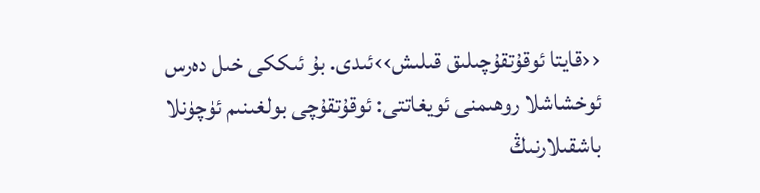‹‹قايتا ئوقۇتقۇچىلىق قىلىش››ئىدى. بۇ ئىككى خىل دەرس ئوخشاشلا روھىمنى ئويغاتتى: ئوقۇتقۇچى بولغىنىم ئۈچۈنلا باشقىلارنىڭ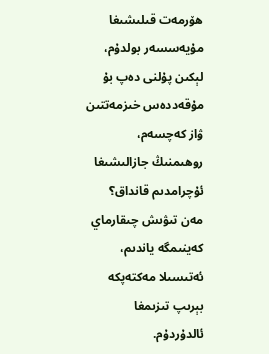ھۆرمەت قىلىشىغا مۇيەسسەر بولدۇم، لېكىن پۇلنى دەپ بۇ مۇقەددەس خىزمەتتىن ۋاز كەچسەم، روھىمنىڭ جازالىشىغا ئۇچرامدىم قانداق؟
مەن تىۋىش چىقارماي كەينىمگە ياندىم، ئەتىسىلا مەكتەپكە بېرىپ تىزىمغا ئالدۇردۇم.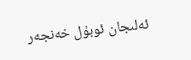ئەلىجان ئوبۇل خەنجەر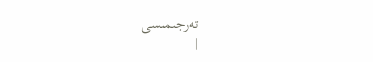تەرجىمىسى
|